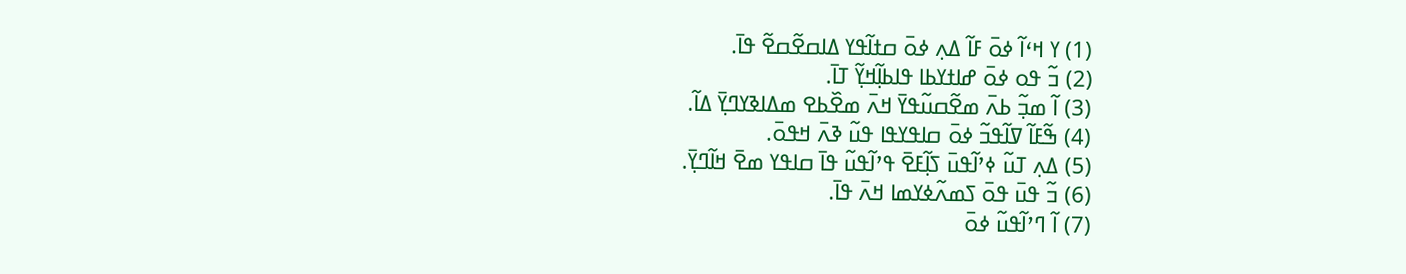(1) ߌ ߞߵߊ߬ ߦߋ߫ ߓߊ߬ ߡߍ߲ ߦߋ߫ ߛߙߊ߬ߟߌ ߡߊߛߐ߬ߛߐ߬ ߟߊ߫.
(2) ߏ߬ ߟߋ ߦߋ߫ ߝߊߙߌߕߊ ߟߊߕߊ߲߬ߞߌ߲߬ ߠߊ߫.
(3) ߊ߬ ߘߏ߲߬ ߕߍ߫ ߘߐ߬ߛߎ߬ߟߌ߫ ߞߍ߫ ߘߐ߰ߕߐ ߘߡߊߢߌߣߌ߲߫ ߡߊ߬.
(4) ߒ߬ߓߊ߬ ߜߊ߬ߟߏ߬ ߦߋ߫ ߛߊߟߌߟߊ ߟߎ߬ ߢߍ߫ ߞߟߋ߫.
(5) ߡߍ߲ ߠߎ߬ ߦߴߊ߬ߟߎ߫ ߖߊ߲߬ߓߐ߫ ߟߴߊ߬ߟߎ߬ ߟߊ߫ ߛߊߟߌ ߘߐ߫ ߞߊ߬ߣߌ߲߫.
(6) ߏ߬ ߟߎ߫ ߟߋ߫ ߖߘߍ߬ߦߌߘߊ ߞߍ߫ ߟߊ߫.
(7) ߊ߬ ߣߴߊ߬ߟߎ߬ ߦߋ߫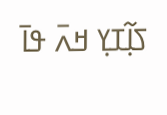ߖߊ߲߬ߠߌ߲ ߞߍ߫ ߟߊ߫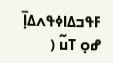ߓߟߏߡߊߦߟߍߡߊ߲߫ ߝߋ߲ ߠߎ߬ (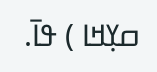ߛߌ߲ߞߊ ) ߟߊ߫.